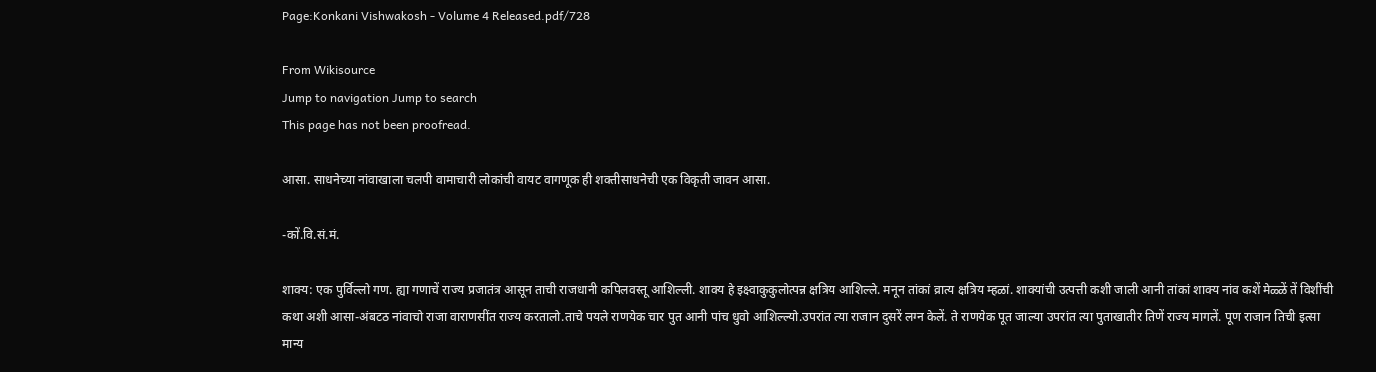Page:Konkani Vishwakosh - Volume 4 Released.pdf/728

From Wikisource
Jump to navigation Jump to search
This page has not been proofread.

आसा. साधनेच्या नांवाखाला चलपी वामाचारी लोकांची वायट वागणूक ही शक्तीसाधनेची एक विकृती जावन आसा.

-कों.वि.सं.मं.

शाक्य: एक पुर्विल्लो गण. ह्या गणाचें राज्य प्रजातंत्र आसून ताची राजधानी कपिलवस्तू आशिल्ली. शाक्य हे इक्ष्वाकुकुलोत्पन्न क्षत्रिय आशिल्ले. मनून तांकां व्रात्य क्षत्रिय म्हळां. शाक्यांची उत्पत्ती कशी जाली आनी तांकां शाक्य नांव कशें मेळ्ळें तें विशींची कथा अशी आसा-अंबटठ नांवाचो राजा वाराणसींत राज्य करतालो.ताचे पयले राणयेक चार पुत आनी पांच धुवो आशिल्ल्यो.उपरांत त्या राजान दुसरें लग्न केलें. ते राणयेक पूत जाल्या उपरांत त्या पुताखातीर तिणें राज्य मागलें. पूण राजान तिची इत्सा मान्य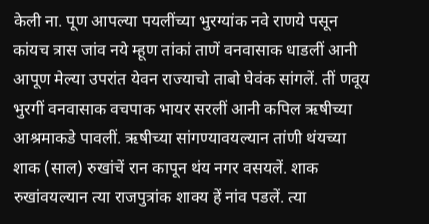केली ना. पूण आपल्या पयलींच्या भुरग्यांक नवे राणये पसून कांयच त्रास जांव नये म्हूण तांकां ताणें वनवासाक धाडलीं आनी आपूण मेल्या उपरांत येवन राज्याचो ताबो घेवंक सांगलें. तीं णवूय भुरगीं वनवासाक वचपाक भायर सरलीं आनी कपिल ऋषीच्या आश्रमाकडे पावलीं. ऋषीच्या सांगण्यावयल्यान तांणी थंयच्या शाक (साल) रुखांचें रान कापून थंय नगर वसयलें. शाक रुखांवयल्यान त्या राजपुत्रांक शाक्य हें नांव पडलें. त्या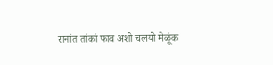रानांत तांकां फाव अशो चलयो मेळूंक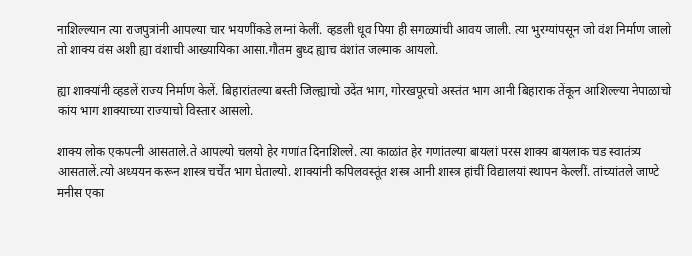नाशिल्ल्यान त्या राजपुत्रांनी आपल्या चार भयणींकडे लग्नां केलीं. व्हडली धूव पिया ही सगळ्यांची आवय जाली. त्या भुरग्यांपसून जो वंश निर्माण जालो तो शाक्य वंस अशी ह्या वंशाची आख्यायिका आसा.गौतम बुध्द ह्याच वंशांत जल्माक आयलो.

ह्या शाक्यांनी व्हडलें राज्य निर्माण केलें. बिहारांतल्या बस्ती जिल्ह्याचो उदेंत भाग, गोरखपूरचो अस्तंत भाग आनी बिहाराक तेंकून आशिल्ल्या नेपाळाचो कांय भाग शाक्याच्या राज्याचो विस्तार आसलो.

शाक्य लोक एकपत्नी आसताले.ते आपल्यो चलयो हेर गणांत दिनाशिल्ले. त्या काळांत हेर गणांतल्या बायलां परस शाक्य बायलाक चड स्वातंत्र्य आसतालें.त्यो अध्ययन करून शास्त्र चर्चेंत भाग घेताल्यो. शाक्यांनी कपिलवस्तूंत शस्त्र आनी शास्त्र हांचीं विद्यालयां स्थापन केल्लीं. तांच्यांतले जाण्टे मनीस एका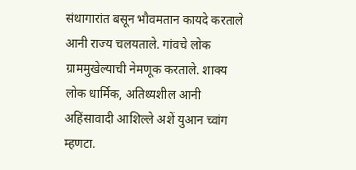संथागारांत बसून भौवमतान कायदे करताले आनी राज्य चलयताले. गांवचे लोक ग्राममुखेल्याची नेमणूक करताले. शाक्य लोक धार्मिक, अतिथ्यशील आनी अहिंसावादी आशिल्ले अशें युआन च्वांग म्हणटा.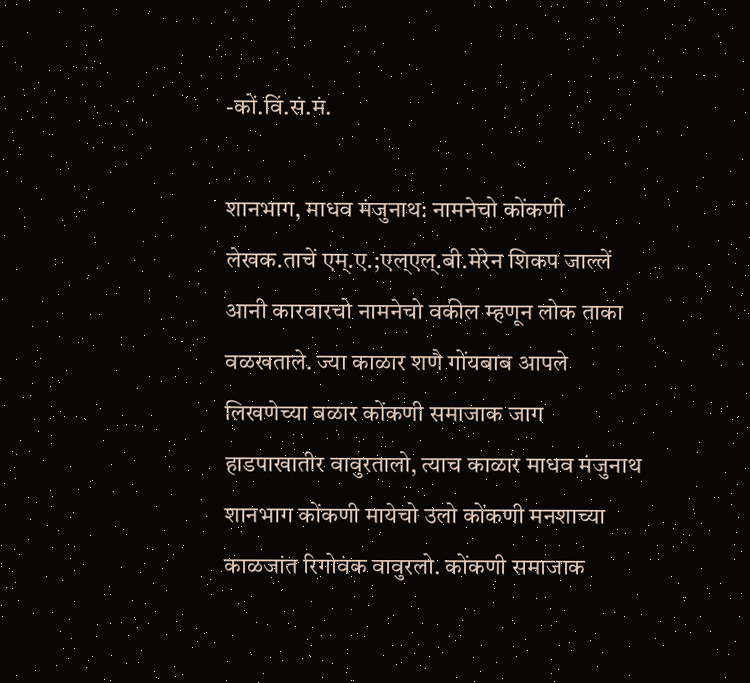-कों.विं.सं.मं.

शानभाग, माधव मंजुनाथ: नामनेचो कोंकणी लेखक.ताचें एम्.ए.;एल्एल्.बी.मेरेन शिकप जाल्लें आनी कारवारचो नामनेचो वकील म्हणून लोक ताका वळखताले. ज्या काळार शणै गोंयबाब आपले लिखणेच्या बळार कोंकणी समाजाक जाग हाडपाखातीर वावुरतालो, त्याच काळार माधव मंजुनाथ शानभाग कोंकणी मायेचो उलो कोंकणी मनशाच्या काळजांत रिगोवंक वावुरलो. कोंकणी समाजाक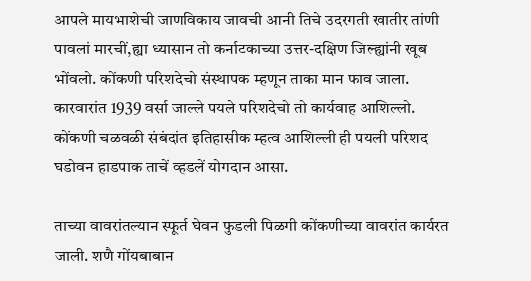आपले मायभाशेची जाणविकाय जावची आनी तिचे उदरगती खातीर तांणी पावलां मारचीं,ह्या ध्यासान तो कर्नाटकाच्या उत्तर-दक्षिण जिल्ह्यांनी खूब भोंवलो. कोंकणी परिशदेचो संस्थापक म्हणून ताका मान फाव जाला. कारवारांत 1939 वर्सा जाल्ले पयले परिशदेचो तो कार्यवाह आशिल्लो. कोंकणी चळवळी संबंदांत इतिहासीक म्हत्व आशिल्ली ही पयली परिशद घडोवन हाडपाक ताचें व्हडलें योगदान आसा.

ताच्या वावरांतल्यान स्फूर्त घेवन फुडली पिळगी कोंकणीच्या वावरांत कार्यरत जाली. शणै गोंयबाबान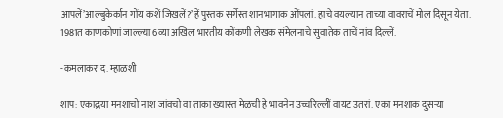आपलें’आल्बुकेर्कान गोंय कशें जिखलें?’हें पुस्तक सर्गेस्त शानभागाक ओंपलां. हाचे वयल्यान ताच्या वावराचें मोल दिसून येता. 1981त काणकोणां जाल्ल्या 6व्या अखिल भारतीय कोंकणी लेखक संमेलनाचे सुवातेक ताचें नांव दिल्लें.

-कमलाकर द. म्हाळशी

शाप: एकाद्रया मनशाचो नाश जांवचो वा ताका ख्यास्त मेळची हे भावनेन उच्चरिल्लीं वायट उतरां. एका मनशाक दुसऱ्या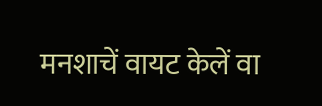मनशाचें वायट केलें वा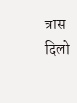त्रास दिलो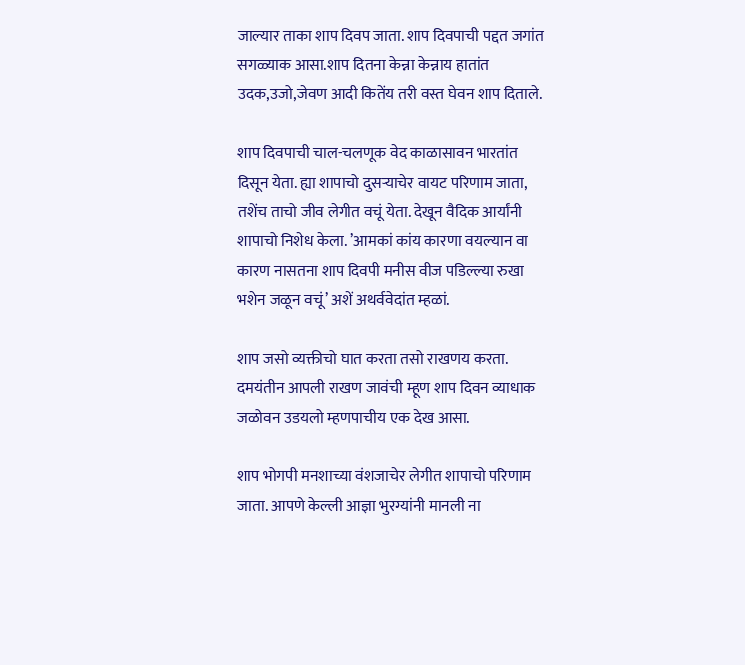जाल्यार ताका शाप दिवप जाता. शाप दिवपाची पद्दत जगांत सगळ्याक आसा.शाप दितना केन्ना केन्नाय हातांत उदक,उजो,जेवण आदी कितेंय तरी वस्त घेवन शाप दिताले.

शाप दिवपाची चाल-चलणूक वेद काळासावन भारतांत दिसून येता. ह्या शापाचो दुसऱ्याचेर वायट परिणाम जाता, तशेंच ताचो जीव लेगीत वचूं येता. देखून वैदिक आर्यांनी शापाचो निशेध केला. ’आमकां कांय कारणा वयल्यान वा कारण नासतना शाप दिवपी मनीस वीज पडिल्ल्या रुखा भशेन जळून वचूं’ अशें अथर्ववेदांत म्हळां.

शाप जसो व्यक्तीचो घात करता तसो राखणय करता. दमयंतीन आपली राखण जावंची म्हूण शाप दिवन व्याधाक जळोवन उडयलो म्हणपाचीय एक देख आसा.

शाप भोगपी मनशाच्या वंशजाचेर लेगीत शापाचो परिणाम जाता. आपणे केल्ली आज्ञा भुरग्यांनी मानली ना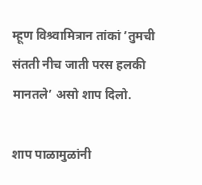म्हूण विश्र्वामित्रान तांकां ’तुमची संतती नीच जाती परस हलकी मानतले’ असो शाप दिलो.

शाप पाळामुळांनी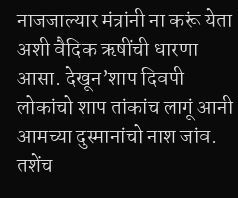नाजजाल्यार मंत्रांनी ना करूं येता अशी वैदिक ऋषींची धारणा आसा. देखून’शाप दिवपी लोकांचो शाप तांकांच लागूं आनी आमच्या दुस्मानांचो नाश जांव. तशेंच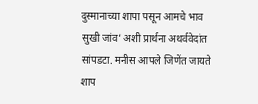दुस्मानाच्या शापा पसून आमचे भाव सुखी जांव’ अशी प्रार्थना अथर्ववेदांत सांपडटा. मनीस आपले जिणेंत जायते शाप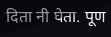दिता नी घेता. पूण